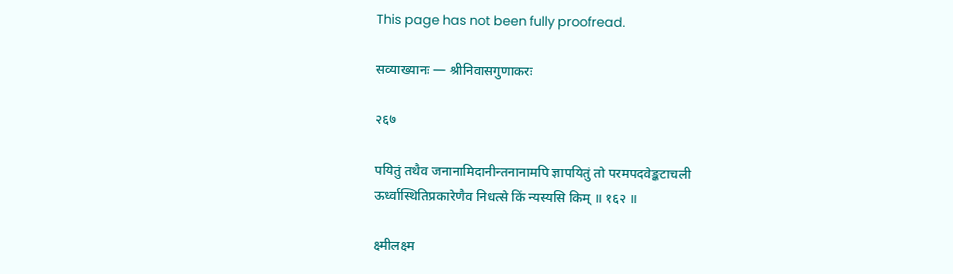This page has not been fully proofread.

सव्याख्यानः — श्रीनिवासगुणाकरः

२६७

पयितुं तथैव जनानामिदानीन्तनानामपि ज्ञापयितुं तो परमपदवेङ्कटाचली
ऊर्ध्वास्थितिप्रकारेणैव निधत्से किं न्यस्यसि किम् ॥ १६२ ॥

क्ष्मीलक्ष्म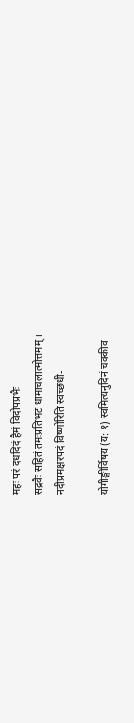महः परं दधदिदं हैमं विदोपप्रभैः
सद्रवैः सहितं तमःप्रतिभट धामाचलात्मोत्तमम् ।
नदीप्रमक्षरपदं विष्णोरिति स्वच्छधी-

योगीङ्गीर्विषय (य: १) स्वमित्यनुदिनं चक्कीव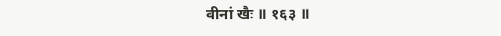वीनां खैः ॥ १६३ ॥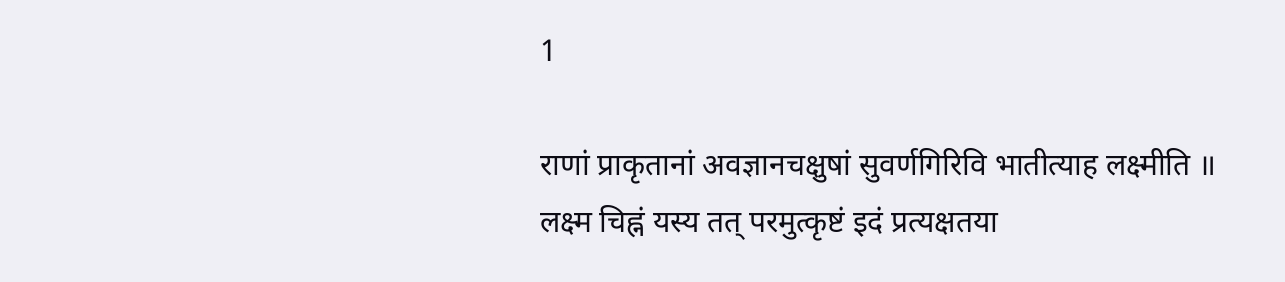1

राणां प्राकृतानां अवज्ञानचक्षुषां सुवर्णगिरिवि भातीत्याह लक्ष्मीति ॥
लक्ष्म चिह्नं यस्य तत् परमुत्कृष्टं इदं प्रत्यक्षतया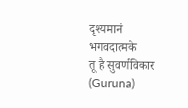दृश्यमानं भगवदात्मके
तू है सुवर्णविकार (Guruna)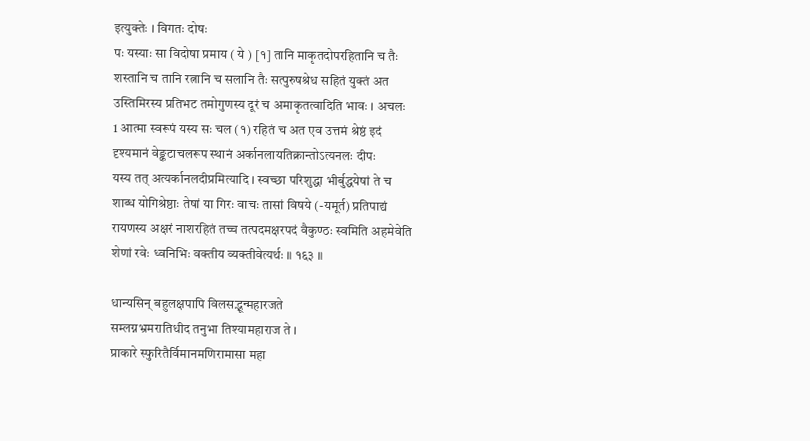इत्युक्तेः । विगतः दोषः
पः यस्याः सा विदोषा प्रमाय ( ये ) [१] तानि माकृतदोपरहितानि च तैः
शस्तानि च तानि रत्नानि च सलानि तैः सत्पुरुषश्रेध सहितं युक्तं अत
उस्तिमिरस्य प्रतिभट तमोगुणस्य दूरं च अमाकृतत्वादिति भावः । अचलः
1 आत्मा स्वरूपं यस्य सः चल (१) रहितं च अत एव उत्तमं श्रेष्ठं इदं
दृश्यमानं वेङ्कटाचलरूप स्थानं अर्कानलायतिक्रान्तोऽत्यनलः दीपः
यस्य तत् अत्यर्कानलदीप्रमित्यादि । स्वच्छा परिशुद्धा भीर्बुद्धयेषां ते च
शाब्ध योगिश्रेष्ठाः तेषां या गिरः वाचः तासां विषये (-यमूर्त) प्रतिपाद्यं
रायणस्य अक्षरं नाशरहितं तच्च तत्पदमक्षरपदं वैकुण्ठः स्वमिति अहमेवेति
शेणां रवेः ध्वनिभिः वक्तीय व्यक्तीवेत्यर्थः ॥ १६३ ॥

धान्यसिन् बहुलक्षपापि विलसद्भून्महारजते
सम्लग्नभ्रमरातिधीद तनुभा तिश्यामहाराज ते ।
प्राकारे स्फुरितैर्विमानमणिरामासा महा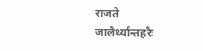राजते
जालैर्थ्यान्तहरैः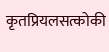कृतप्रियलसत्कोकी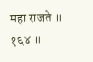महा राजते ॥ १६४ ॥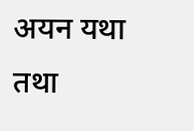अयन यथा तथा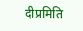दीप्रमिति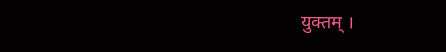युक्तम् ।